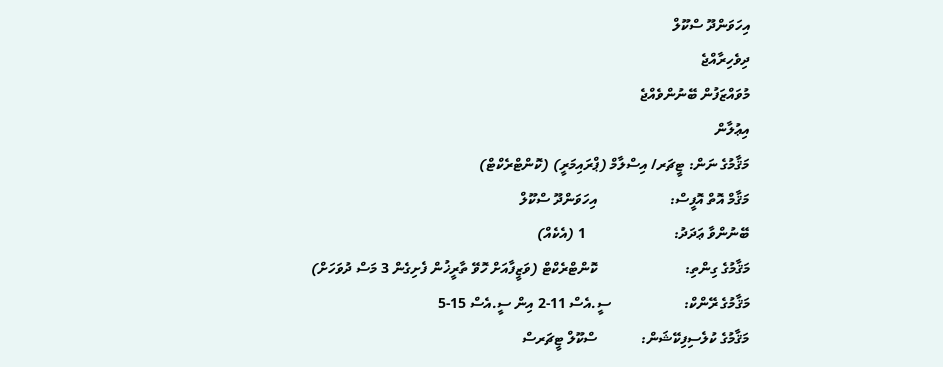އިހަވަންދޫ ސްކޫލް
ދިވެހިރާއްޖެ
މުވައްޒަފުން ބޭނުންވެއްޖެ
އިޢުލާން
މަޤާމުގެ ނަން: ޓީޗަރ/ އިސްލާމް (ޕްރައިމަރީ) (ކޮންޓްރެކްޓް)
މަޤާމް އޮތް އޮފީސް:                    އިހަވަންދޫ ސްކޫލް
ބޭނުންވާ ޢަދަދު:                        1 (އެކެއް)
މަޤާމުގެ ގިންތި:                        ކޮންޓްރެކްޓް (ވަޒީފާއަށް ހޮވޭ ތާރީޚުން ފެށިގެން 3 މަސް ދުވަހަށް)
މަޤާމުގެ ރޭންކް:                    ސީ.އެސް 11-2 އިން ސީ.އެސް 15-5
މަޤާމުގެ ކުލެސިފިކޭޝަން:            ސްކޫލް ޓީޗަރސް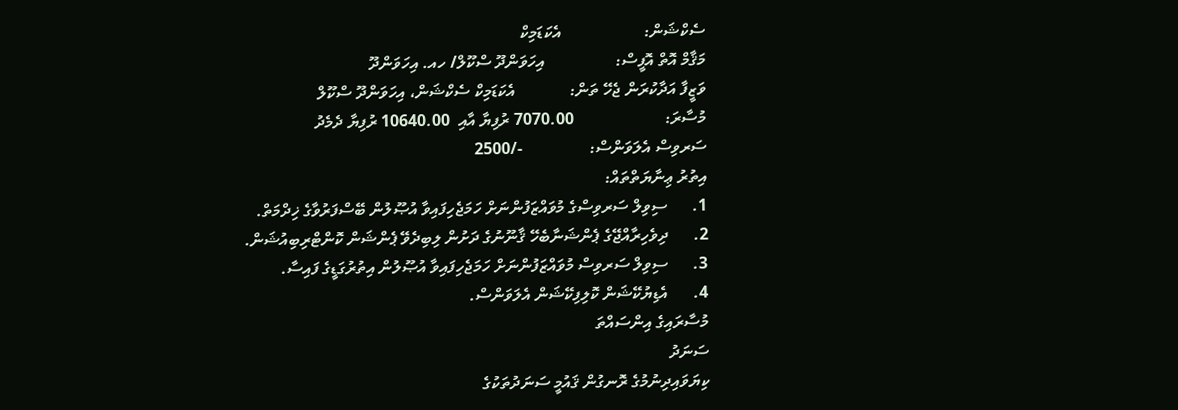ސެކްޝަން:                    އެކަޑަމިކް
މަޤާމް އޮތް އޮފީސް:                 އިހަވަންދޫ ސްކޫލް/ ހއ. އިހަވަންދޫ
ވަޒީފާ އަދާކުރަން ޖެހޭ ތަން:             އެކަޑަމިކް ސެކްޝަން، އިހަވަންދޫ ސްކޫލް
މުސާރަ:                      7070.00 ރުފިޔާ އާއި  10640.00 ރުފިޔާ ދެމެދު
ސަރވިސް އެލަވަންސް:                -/2500
އިތުރު ޢިނާޔަތްތައް:
1.      ސިވިލް ސަރވިސްގެ މުވައްޒަފުންނަށް ހަމަޖެހިފައިވާ އުޞޫލުން ބޭސްފަރުވާގެ ޚިދްމަތް.
2.      ދިވެހިރާއްޖޭގެ ޕެންޝަނާބެހޭ ޤާނޫނުގެ ދަށުން ލިބިދެވޭ ޕެންޝަން ކޮންޓްރިބިއުޝަން.
3.      ސިވިލް ސަރވިސް މުވައްޒަފުންނަށް ހަމަޖެހިފައިވާ އުޞޫލުން އިތުރުގަޑީގެ ފައިސާ.
4.      އެޑިޔުކޭޝަން ކޮލިފިކޭޝަން އެލަވަންސް.
މުސާރައިގެ އިންސައްތަ
ސަނަދު
ކިޔަވައިދިނުމުގެ ރޮނގުން ޤައުމީ ސަނަދުތަކުގެ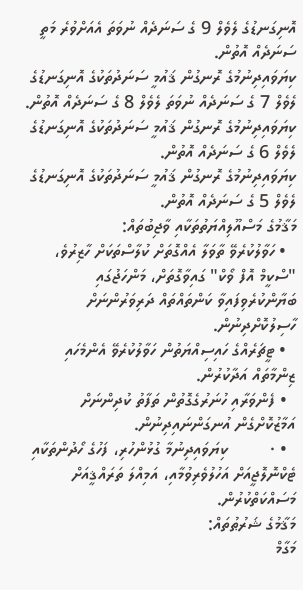އޮނިގަނޑުގެ ލެވެލް 9 ގެ ސަނަދެއް ނުވަތަ އެއަށްވުރެ މަތީ ސަނަދެއް އޮތުން.
ކިޔަވައިދިނުމުގެ ރޮނގުން ޤައުމީ ސަނަދުތަކުގެ އޮނިގަނޑުގެ ލެވެލް 7 ގެ ސަނަދެއް ނުވަތަ ލެވެލް 8 ގެ ސަނަދެއް އޮތުން.
ކިޔަވައިދިނުމުގެ ރޮނގުން ޤައުމީ ސަނަދުތަކުގެ އޮނިގަނޑުގެ ލެވެލް 6 ގެ ސަނަދެއް އޮތުން.
ކިޔަވައިދިނުމުގެ ރޮނގުން ޤައުމީ ސަނަދުތަކުގެ އޮނިގަނޑުގެ ލެވެލް 5 ގެ ސަނަދެއް އޮތުން.
މަޤާމުގެ މަސްއޫލިއްޔަތުތަކާއި ވާޖިބުތައް:
  • ހަވާލުކުރެވޭ ތާވަލާ އެއްގޮތަށް ކުލާސްތަކަށް ހާޒިރުވެ، "ސްކީމް އޮފް ވޯކް" ގައިވާގޮތަށް، މަންހަޖުގައި ބަޔާންކުރެވިފައިވާ ކަންތައްތައް ދަރިވަރުންނަށް ހާސިލުކޮށްދިނުން.
  • ޓީޗަރެއްގެ ހައިސިއްޔަތުން ހަވާލުކުރެވޭ އެންމެހައި ޒިންމާތައް އަދާކުރުން.
  • ފެންވަރާއި ހުނަރުގެގޮތުން ތަފާތު ކުދިންނަށް އަމާޒުކޮށްގެން އުނގަންނައިދިނުން.
  • ·         ކިޔަވައިދިނުމާ ގުޅުންހުރި، ފަހުގެ ހޯދުންތަކާއި ޓެކްނޮލޮޖީއަށް އަހުލުވެރިވުމާއި، އަމިއްލަ ތަރައްޤީއަށް މަސައްކަތްކުރުން.
މަޤާމުގެ ޝަރުޠުތައް:
މަގާމް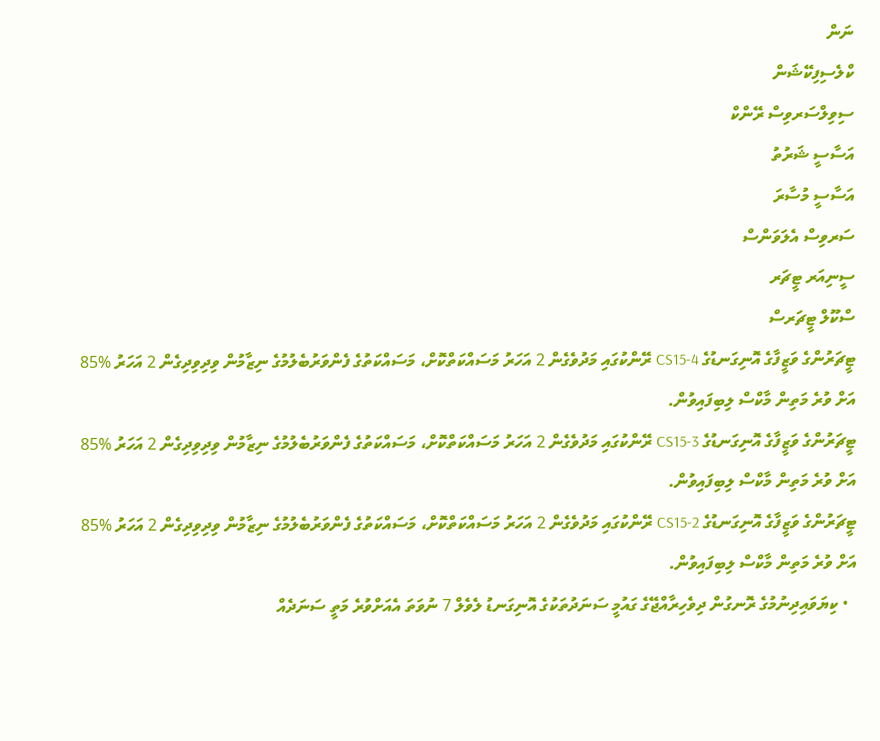ނަން
ކްލެސިފިކޭޝަން
ސިވިލްސަރވިސް ރޭންކް
އަސާސީ ޝަރުތު
އަސާސީ މުސާރަ
ސަރވިސް އެލަވަންސް
ސީނިއަރ ޓީޗަރ
ސްކޫލް ޓީޗަރސް
ޓީޗަރުންގެ ވަޒީފާގެ އޮނިގަނޑުގެ CS15-4 ރޭންކުގައި މަދުވެގެން 2 އަހަރު މަސައްކަތްކޮށް، މަސައްކަތުގެ ފެންވަރުބެލުމުގެ ނިޒާމުން ވިދިވިދިގެން 2 އަހަރު %85 އަށް ވުރެ މަތިން މާކްސް ލިބިފައިވުން.
ޓީޗަރުންގެ ވަޒީފާގެ އޮނިގަނޑުގެ CS15-3 ރޭންކުގައި މަދުވެގެން 2 އަހަރު މަސައްކަތްކޮށް، މަސައްކަތުގެ ފެންވަރުބެލުމުގެ ނިޒާމުން ވިދިވިދިގެން 2 އަހަރު %85 އަށް ވުރެ މަތިން މާކްސް ލިބިފައިވުން.
ޓީޗަރުންގެ ވަޒީފާގެ އޮނިގަނޑުގެ CS15-2 ރޭންކުގައި މަދުވެގެން 2 އަހަރު މަސައްކަތްކޮށް، މަސައްކަތުގެ ފެންވަރުބެލުމުގެ ނިޒާމުން ވިދިވިދިގެން 2 އަހަރު %85 އަށް ވުރެ މަތިން މާކްސް ލިބިފައިވުން.
  • ކިޔަވައިދިނުމުގެ ރޮނގުން ދިވެހިރާއްޖޭގެ ގައުމީ ސަނަދުތަކުގެ އޮނިގަނޑު ލެވެލް 7 ނުވަތަ އެއަށްވުރެ މަތީ ސަނަދެއް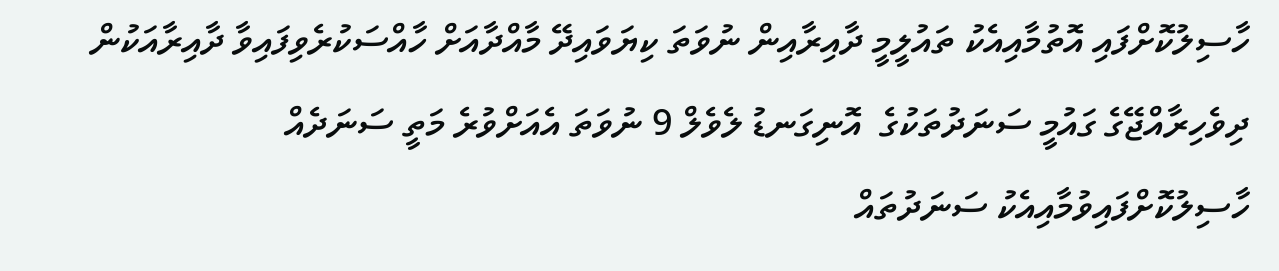ހާސިލުކޮށްފައި އޮތުމާއިއެކު ތައުލީމީ ދާއިރާއިން ނުވަތަ ކިޔަވައިދޭ މާއްދާއަށް ހާއްސަކުރެވިފައިވާ ދާއިރާއަކުން ދިވެހިރާއްޖޭގެ ގައުމީ ސަނަދުތަކުގެ  އޮނިގަނޑު ލެވެލް 9 ނުވަތަ އެއަށްވުރެ މަތީ ސަނަދެއް ހާސިލުކޮށްފައިވުމާއިއެކު ސަނަދުތައް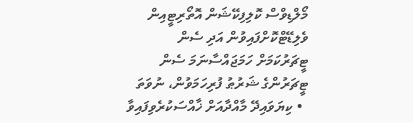މޯލްޑިވްސް ކޮލިފިކޭޝަން އޮތޯރިޓީއިން ވެލިޑޭޓްކޮށްފައިވުން އަދި ސެން ޓީޗަރުކަމަށް ހަމަޖައްސާނަމަ ސެން ޓީޗަރުންގެ ޝަރުޠު ފުރިހަމަވުން، ނުވަތަ
  • ކިޔަވައިދޭ މާއްދާއަށް ޚާއްސަކުރެވިފައިވާ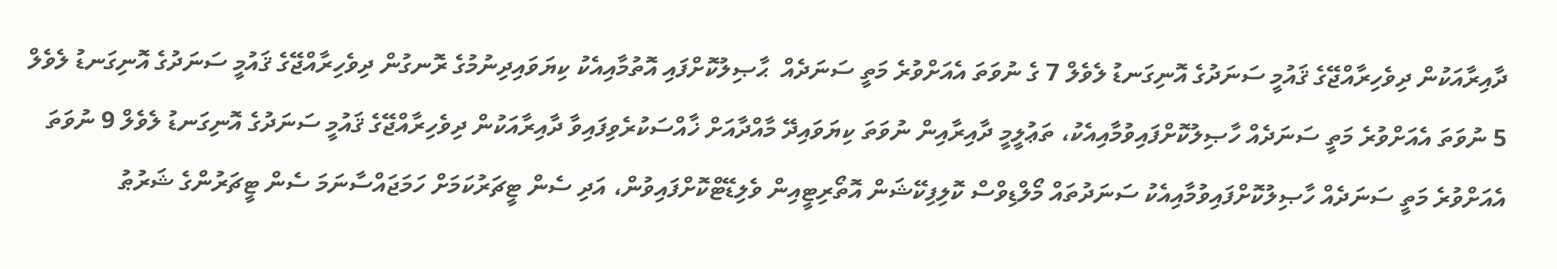ދާއިރާއަކުން ދިވެހިރާއްޖޭގެ ޤައުމީ ސަނަދުގެ އޮނިގަނޑު ލެވެލް 7 ގެ ނުވަތަ އެއަށްވުރެ މަތީ ސަނަދެއް  ޙާޞިލުކޮށްފައި އޮތުމާއިއެކު ކިޔަވައިދިނުމުގެ ރޮނގުން ދިވެހިރާއްޖޭގެ ޤައުމީ ސަނަދުގެ އޮނިގަނޑު ލެވެލް 5 ނުވަތަ އެއަށްވުރެ މަތީ ސަނަދެއް ހާޞިލުކޮށްފައިވުމާއިއެކު، ތަޢުލީމީ ދާއިރާއިން ނުވަތަ ކިޔަވައިދޭ މާއްދާއަށް ޚާއްސަކުރެވިފައިވާ ދާއިރާއަކުން ދިވެހިރާއްޖޭގެ ޤައުމީ ސަނަދުގެ އޮނިގަނޑު ލެވެލް 9 ނުވަތަ އެއަށްވުރެ މަތީ ސަނަދެއް ހާޞިލުކޮށްފައިވުމާއިއެކު ސަނަދުތައް މޯލްޑިވްސް ކޮލިފިކޭޝަން އޮތޯރިޓީއިން ވެލިޑޭޓްކޮށްފައިވުން، އަދި ސެން ޓީޗަރުކަމަށް ހަމަޖައްސާނަމަ ސެން ޓީޗަރުންގެ ޝަރުޠު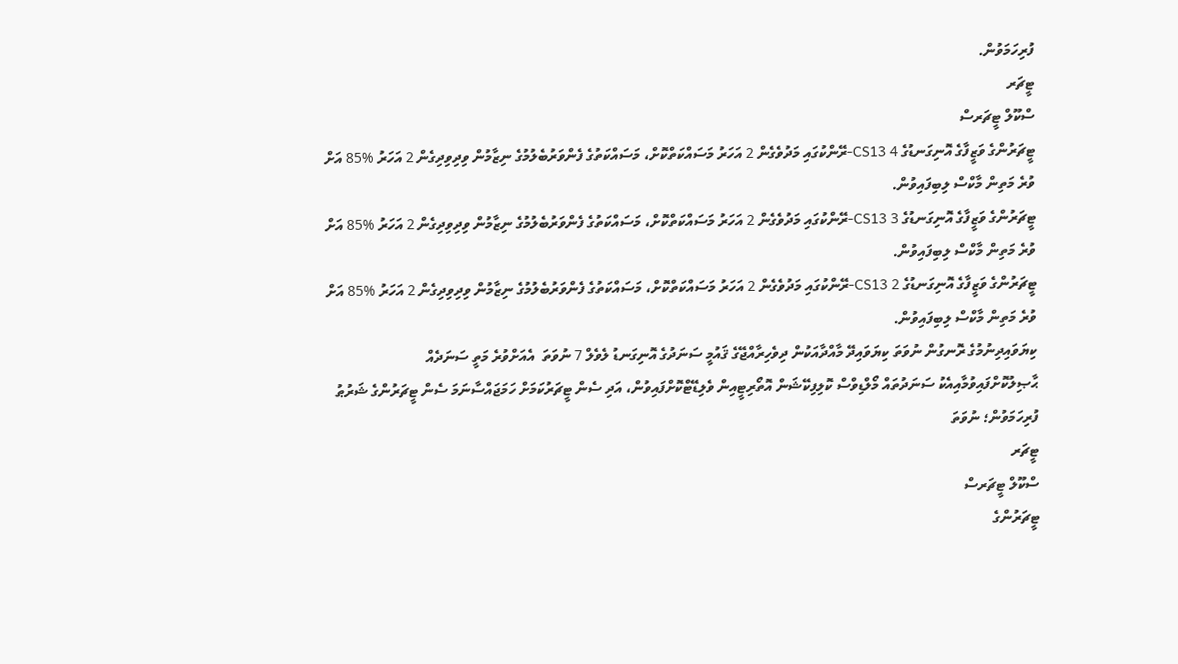ފުރިހަމަވުން.
ޓީޗަރ
ސްކޫލް ޓީޗަރސް
ޓީޗަރުންގެ ވަޒީފާގެ އޮނިގަނޑުގެ 4 CS13-ރޭންކުގައި މަދުވެގެން 2 އަހަރު މަސައްކަތްކޮށް، މަސައްކަތުގެ ފެންވަރުބެލުމުގެ ނިޒާމުން ވިދިވިދިގެން 2 އަހަރު %85 އަށް ވުރެ މަތިން މާކްސް ލިބިފައިވުން.
ޓީޗަރުންގެ ވަޒީފާގެ އޮނިގަނޑުގެ 3 CS13-ރޭންކުގައި މަދުވެގެން 2 އަހަރު މަސައްކަތްކޮށް، މަސައްކަތުގެ ފެންވަރުބެލުމުގެ ނިޒާމުން ވިދިވިދިގެން 2 އަހަރު %85 އަށް ވުރެ މަތިން މާކްސް ލިބިފައިވުން.
ޓީޗަރުންގެ ވަޒީފާގެ އޮނިގަނޑުގެ 2 CS13-ރޭންކުގައި މަދުވެގެން 2 އަހަރު މަސައްކަތްކޮށް، މަސައްކަތުގެ ފެންވަރުބެލުމުގެ ނިޒާމުން ވިދިވިދިގެން 2 އަހަރު %85 އަށް ވުރެ މަތިން މާކްސް ލިބިފައިވުން.
ކިޔަވައިދިނުމުގެ ރޮނގުން ނުވަތަ ކިޔަވައިދޭ މާއްދާއަކުން ދިވެހިރާއްޖޭގެ ޤައުމީ ސަނަދުގެ އޮނިގަނޑު ލެވެލް 7 ނުވަތަ  އެއަށްވުރެ މަތީ ސަނަދެއް  ޙާޞިލުކޮށްފައިވުމާއިއެކު ސަނަދުތައް މޯލްޑިވްސް ކޮލިފިކޭޝަން އޮތޯރިޓީއިން ވެލިޑޭޓްކޮށްފައިވުން، އަދި ސެން ޓީޗަރުކަމަށް ހަމަޖައްސާނަމަ ސެން ޓީޗަރުންގެ ޝަރުޠު ފުރިހަމަވުން؛ ނުވަތަ
ޓީޗަރ
ސްކޫލް ޓީޗަރސް
ޓީޗަރުންގެ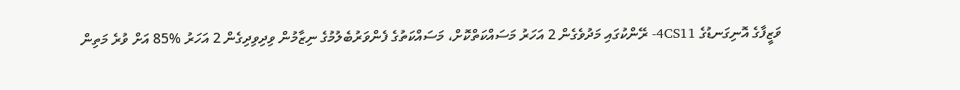ވަޒީފާގެ އޮނިގަނޑުގެ 4CS11- ރޭންކުގައި މަދުވެގެން 2 އަހަރު މަސައްކަތްކޮށް، މަސައްކަތުގެ ފެންވަރުބެލުމުގެ ނިޒާމުން ވިދިވިދިގެން 2 އަހަރު %85 އަށް ވުރެ މަތިން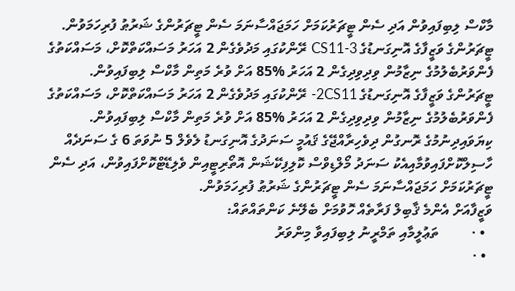މާކްސް ލިބިފައިވުން އަދި ސެން ޓީޗަރުކަމަށް ހަމަޖައްސާނަމަ ސެން ޓީޗަރުންގެ ޝަރުޠު ފުރިހަމަވުން.
ޓީޗަރުންގެ ވަޒީފާގެ އޮނިގަނޑުގެ CS11-3 ރޭންކުގައި މަދުވެގެން 2 އަހަރު މަސައްކަތްކޮށް، މަސައްކަތުގެ ފެންވަރުބެލުމުގެ ނިޒާމުން ވިދިވިދިގެން 2 އަހަރު %85 އަށް ވުރެ މަތިން މާކްސް ލިބިފައިވުން.
ޓީޗަރުންގެ ވަޒީފާގެ އޮނިގަނޑުގެ 2CS11- ރޭންކުގައި މަދުވެގެން 2 އަހަރު މަސައްކަތްކޮށް، މަސައްކަތުގެ ފެންވަރުބެލުމުގެ ނިޒާމުން ވިދިވިދިގެން 2 އަހަރު %85 އަށް ވުރެ މަތިން މާކްސް ލިބިފައިވުން.
ކިޔަވައިދިނުމުގެ ރޮނގުން ދިވެހިރާއްޖޭގެ ޤައުމީ ސަނަދުގެ އޮނިގަނޑު ލެވެލް 5 ނުވަތަ 6 ގެ ސަނަދެއް  ހާސިލްކޮށްފައިވުމާއިއެކު ސަނަދު މޯލްޑިވްސް ކޮލިފިކޭޝަން އޮތޯރިޓީއިން ވެލިޑޭޓްކޮށްފައިވުން، އަދި ސެން ޓީޗަރުކަމަށް ހަމަޖައްސާނަމަ ސެން ޓީޗަރުންގެ ޝަރުޠު ފުރިހަމަވުން.
ވަޒީފާއަށް އެންމެ ޤާބިލް ފަރާތެއް ހޮވުމަށް ބެލޭނެ ކަންތައްތައް:
  • ·         ތަޢުލީމާއި ތަމްރީނު ލިބިފައިވާ މިންވަރު
  • ·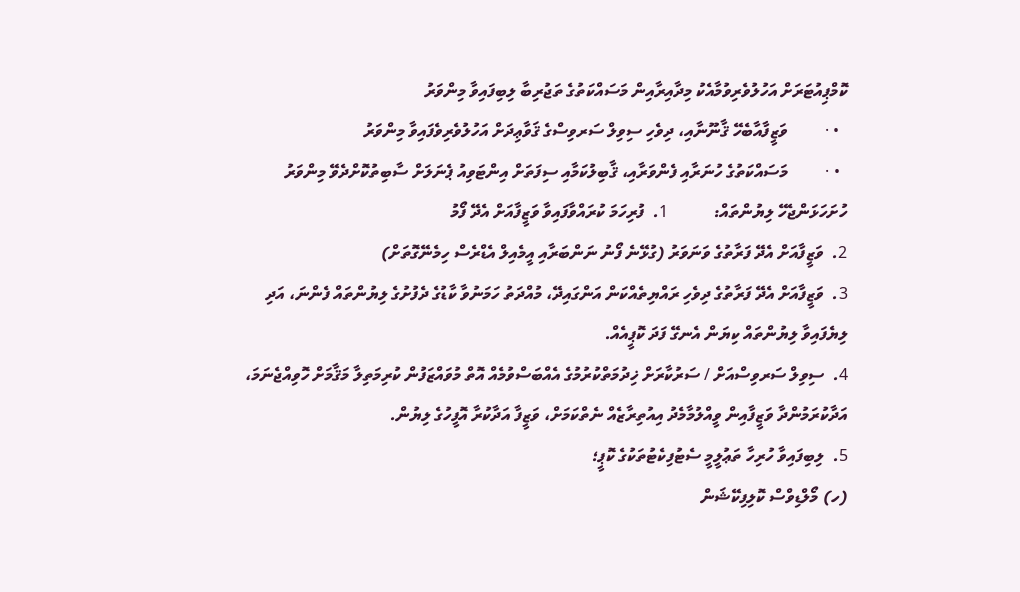ކޮމްޕިއުޓަރަށް އަހުލުވެރިވުމާއެކު މިދާއިރާއިން މަސައްކަތުގެ ތަޖުރިބާ ލިބިފައިވާ މިންވަރު
  • ·         ވަޒީފާއާބެހޭ ޤާނޫނާއި، ދިވެހި ސިވިލް ސަރވިސްގެ ޤަވާޢިދަށް އަހުލުވެރިވެފައިވާ މިންވަރު
  • ·         މަސައްކަތުގެ ހުނަރާއި ފެންވަރާއި، ޤާބިލުކަމާއި ސިފަތަށް އިންޓަވިއު ޕެނަލަށް ސާބިތުކޮށްދެވޭ މިންވަރު
ހުށަހަޅަންޖެހޭ ލިޔުންތައް:           1.  ފުރިހަމަ ކުރައްވާފައިވާ ވަޒީފާއަށް އެދޭ ފޯމު
2.  ވަޒީފާއަށް އެދޭ ފަރާތުގެ ވަނަވަރު (ގުޅޭނެ ފޯނު ނަންބަރާއި އީމެއިލް އެޑްރެސް ހިމެނޭގޮތަށް)
3.  ވަޒީފާއަށް އެދޭ ފަރާތުގެ ދިވެހި ރައްޔިތެއްކަން އަންގައިދޭ، މުއްދަތު ހަމަނުވާ ކާޑުގެ ދެފުށުގެ ލިޔުންތައް ފެންނަ، އަދި ލިޔެފައިވާ ލިޔުންތައް ކިޔަން އެނގޭ ފަދަ ކޮޕީއެއް.
4.  ސިވިލް ސަރވިސްއަށް / ސަރުކާރަށް ޚިދުމަތްކުރުމުގެ އެއްބަސްވުމެއް އޮތް މުވައްޒަފުން ކުރިމަތިލާ މަޤާމަށް ހޮވިއްޖެނަމަ، އަދާކުރަމުންދާ ވަޒީފާއިން ވީއްލުމާމެދު އިއުތިރާޒެއް ނެތްކަމަށް، ވަޒީފާ އަދާކުރާ އޮފީހުގެ ލިޔުން.
5.  ލިބިފައިވާ ހުރިހާ ތަޢުލީމީ ސެޓުފިކެޓުތަކުގެ ކޮޕީ؛
(ހ) މޯލްޑިވްސް ކޮލިފިކޭޝަން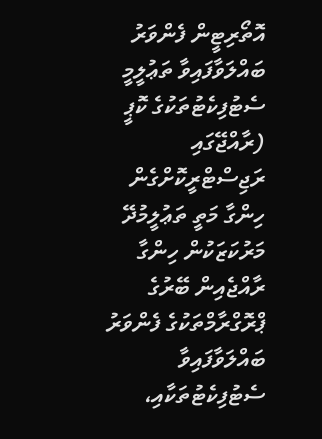އޮތޯރިޓީން ފެންވަރު ބައްލަވާފައިވާ ތަޢުލީމީ ސެޓުފިކެޓުތަކުގެ ކޮޕީ (ރާއްޖޭގައި ރަޖިސްޓްރީކޮށްގެން ހިންގާ މަތީ ތަޢުލީމުދޭ މަރުކަޒަކުން ހިންގާ ރާއްޖެއިން ބޭރުގެ ޕްރޮގްރާމްތަކުގެ ފެންވަރު ބައްލަވާފައިވާ ސެޓުފިކެޓުތަކާއި،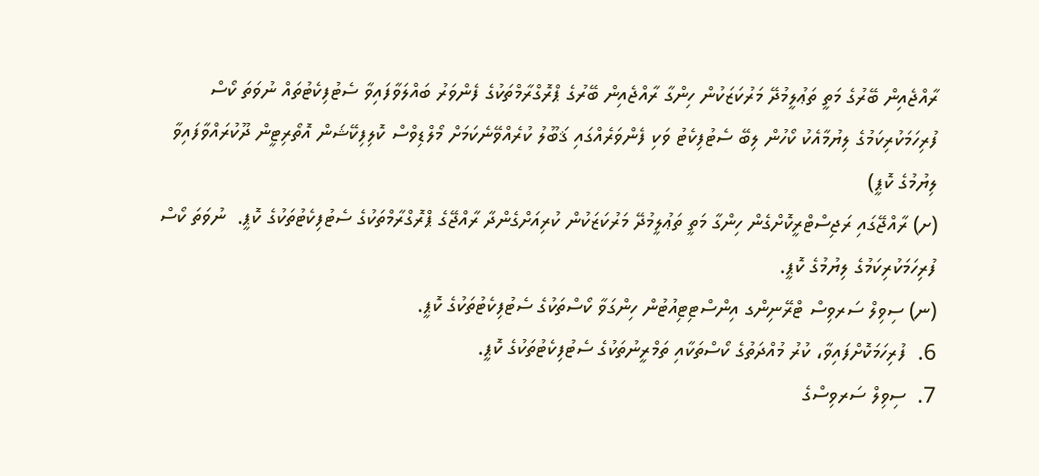ރާއްޖެއިން ބޭރުގެ މަތީ ތަޢުލީމުދޭ މަރުކަޒަކުން ހިންގާ ރާއްޖެއިން ބޭރުގެ ޕްރޮގްރާމްތަކުގެ ފެންވަރު ބައްލަވާފައިވާ ސެޓުފިކެޓުތައް ނުވަތަ ކޯސް ފުރިހަމަކުރިކަމުގެ ލިޔުމާއެކު ކޯހުން ލިބޭ ސެޓުފިކެޓު ވަކި ފެންވަރެއްގައި ޤަބޫލު ކުރެއްވޭނެކަމަށް މޯލްޑިވްސް ކޮލިފިކޭޝަން އޮތޯރިޓީން ދޫކުރައްވާފައިވާ ލިޔުމުގެ ކޮޕީ)
(ށ) ރާއްޖޭގައި ރަޖިސްޓްރީކޮށްގެން ހިންގާ މަތީ ތަޢުލީމުދޭ މަރުކަޒަކުން ކުރިއަށްގެންދާ ރާއްޖޭގެ ޕްރޮގްރާމްތަކުގެ ސެޓުފިކެޓުތަކުގެ ކޮޕީ.  ނުވަތަ ކޯސް ފުރިހަމަކުރިކަމުގެ ލިޔުމުގެ ކޮޕީ.
(ނ) ސިވިލް ސަރވިސް ޓްރޭނިންގ އިންސްޓިޓިއުޓުން ހިންގަވާ ކޯސްތަކުގެ ސެޓުފިކެޓުތަކުގެ ކޮޕީ.
6.  ފުރިހަމަކޮށްފައިވާ، ކުރު މުއްދަތުގެ ކޯސްތަކާއި ތަމްރީނުތަކުގެ ސެޓުފިކެޓުތަކުގެ ކޮޕީ.
7.  ސިވިލް ސަރވިސްގެ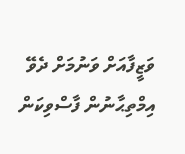ވަޒީފާއަށް ވަނުމަށް ދެވޭ އިމްތިޙާނުން ފާސްވިކަން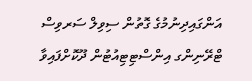އަންގައިދިނުމުގެ ގޮތުން ސިވިލް ސަރވިސް ޓްރޭނިންގ އިންސްޓިޓިއުޓުން ދޫކޮށްފައިވާ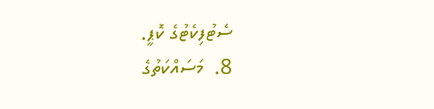ސެޓުފިކެޓުގެ ކޮޕީ.
8.  މަސައްކަތުގެ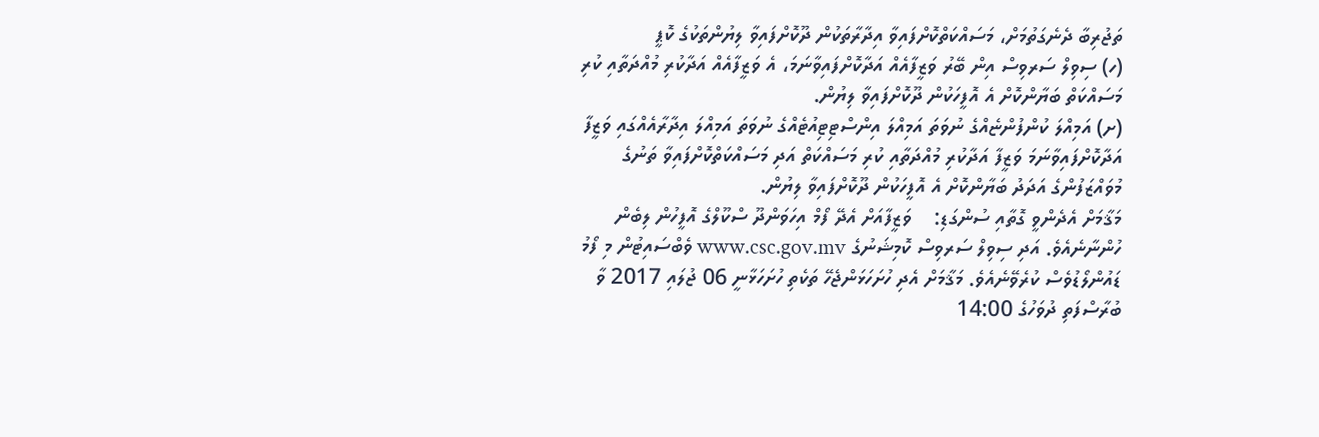ތަޖުރިބާ ދެނެގަތުމަށް، މަސައްކަތްކޮށްފައިވާ އިދާރާތަކުން ދޫކޮށްފައިވާ ލިޔުންތަކުގެ ކޮޕީ
(ހ) ސިވިލް ސަރވިސް އިން ބޭރު ވަޒީފާއެއް އަދާކޮށްފައިވާނަމަ، އެ ވަޒީފާއެއް އަދާކުރި މުއްދަތާއި ކުރި މަސައްކަތް ބަޔާންކޮށް އެ އޮފީހަކުން ދޫކޮށްފައިވާ ލިޔުން.
(ށ) އަމިއްލަ ކުންފުންޏެއްގެ ނުވަތަ އަމިއްލަ އިންސްޓިޓިއުޓެއްގެ ނުވަތަ އަމިއްލަ އިދާރާއެއްގައި ވަޒީފާ އަދާކޮށްފައިވާނަމަ ވަޒީފާ އަދާކުރި މުއްދަތާއި ކުރި މަސައްކަތް އަދި މަސައްކަތްކޮށްފައިވާ ތަނުގެ މުވައްޒަފުންގެ އަދަދު ބަޔާންކޮށް އެ އޮފީހަކުން ދޫކޮށްފައިވާ ލިޔުން.
މަޤާމަށް އެދެންވީ ގޮތާއި ސުންގަޑި:    ވަޒީފާއަށް އެދޭ ފޯމް އިހަވަންދޫ ސްކޫލްގެ އޮފީހުން ލިބެން ހުންނާނެއެވެ. އަދި ސިވިލް ސަރވިސް ކޮމިޝަނުގެ www.csc.gov.mv ވެބްސައިޓުން މި ފޯމު ޑައުންލޯޑުވެސް ކުރެވޭނެއެވެ. މަޤާމަށް އެދި ހުށަހަޅަންޖެހޭ ތަކެތި ހުށަހަޅާނީ 06 ޖުލައި 2017 ވާ ބުރާސްފަތި ދުވަހުގެ 14:00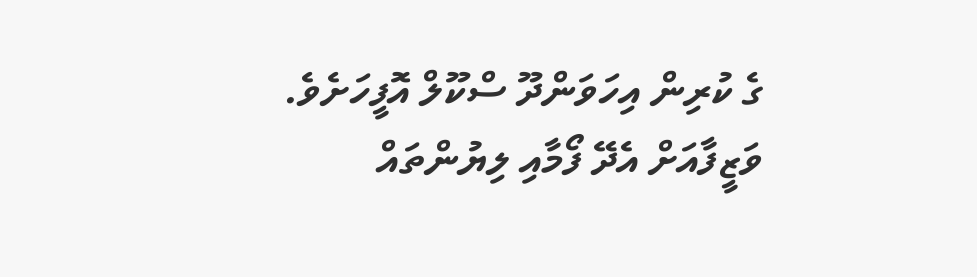ގެ ކުރިން އިހަވަންދޫ ސްކޫލް އޮފީހަށެވެ. ވަޒީފާއަށް އެދޭ ފޯމާއި ލިޔުންތައް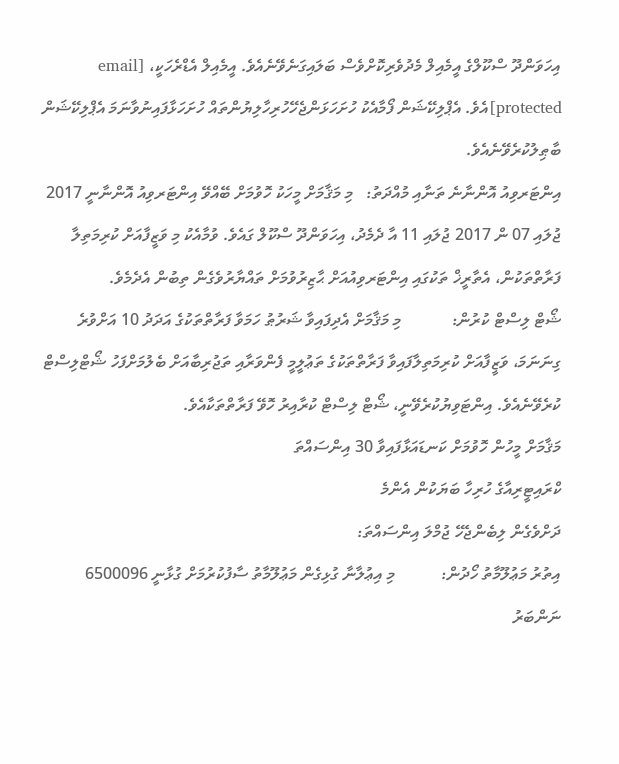އިހަވަންދޫ ސްކޫލްގެ އީމެއިލް މެދުވެރިކޮށްވެސް ބަލައިގަނެވޭނެއެވެ. އީމެއިލް އެޑްރެހަކީ، [email protected]އެވެ. އެޕްލިކޭޝަން ފޯމާއެކު ހުށަހަޅަންޖެހޭހުރިހާލިޔުންތައް ހުށަހަޅާފައިނުވާނަމަ އެޕްލިކޭޝަން ބާޠިލުކުރެވޭނެއެވެ.
އިންޓަރވިއު އޮންނާނެ ތަނާއި މުއްދަތު:   މި މަޤާމަށް މީހަކު ހޮވުމަށް ބޭއްވޭ އިންޓަރވިއު އޮންނާނީ 2017 ޖުލައި 07 ން 2017 ޖުލައި 11 އާ ދެމެދު، އިހަވަންދޫ ސްކޫލް ގައެވެ. ވުމާއެކު މި ވަޒީފާއަށް ކުރިމަތިލާ ފަރާތްތަކުން، އެތާރީޚް ތަކުގައި އިންޓަރވިއުއަށް ޙާޒިރުވުމަށް ތައްޔާރުވެގެން ތިބުން އެދެމެވެ.
ޝޯޓް ލިސްޓް ކުރުން:            މި މަޤާމަށް އެދިފައިވާ ޝަރުޠު ހަމަވާ ފަރާތްތަކުގެ އަދަދު 10 އަށްވުރެ ގިނަނަމަ، ވަޒީފާއަށް ކުރިމަތިލާފައިވާ ފަރާތްތަކުގެ ތަޢުލީމީ ފެންވަރާއި ތަޖުރިބާއަށް ބެލުމަށްފަހު ޝޯޓްލިސްޓް ކުރެވޭނެއެވެ. އިންޓަވިޔުކުރެވޭނީ، ޝޯޓް ލިސްޓް ކުރާއިރު ހޮވޭ ފަރާތްތަކާއެވެ.
މަޤާމަށް މީހުން ހޮވުމަށް ކަނޑައަޅާފައިވާ 30 އިންސައްތަ
ކްރައިޓީރިއާގެ ހުރިހާ ބަޔަކުން އެންމެ
ދަށްވެގެން ލިބެންޖެހޭ ޖުމްލަ އިންސައްތަ:
އިތުރު މަޢުލޫމާތު ހޯދުން:           މި އިޢުލާނާ ގުޅިގެން މަޢުލޫމާތު ސާފުކުރުމަށް ގުޅާނީ 6500096 ނަންބަރު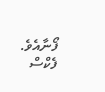ފޯނާއެވެ. ފެކްސް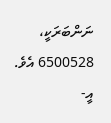ނަންބަރަކީ، 6500528 އެވެ. އީ-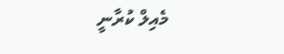މެއިލް ކުރާނީ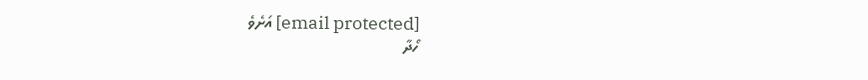[email protected] އަށެވެ
ހޯދާ